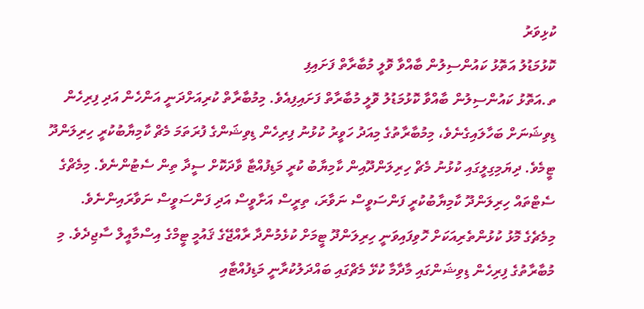ކުޅިވަރު
ކޮޅުމަޑުލު އަތޮޅު ކައުންސިލުން ބާއްވާ ވޮލީ މުބާރާތް ފަށައިފި
ތ.އަތޮޅު ކައުންސިލުން ބާއްވާ ކޮޅުމަޑުލު ވޮލީ މުބާރާތް ފަށައިފިއެވެ. މިމުބާރާތް ކުރިއަށްދަނީ އަންހެން އަދި ފިރިހެން ޑިވިޝަނަށް ބަހާލައިގެނެވެ، މިމުބާރާތުގެ މިއަދު ހަވީރު ކުޅުނު ފިރިހެން ޑިވިޝަންގެ ފުރަތަމަ މެޗް ކާމިޔާބުކުރީ ހިރިލަންދޫ ޓީމެވެ. ދިޔަމިގިލީގައި ކުޅުނު މެޗް ހިރިލަންދޫއިން ކާމިޔާބު ކުރީ މަޑިފުއްޓާ ވާދަކޮށް ސީދާ ތިން ސެޓުންނެވެ. މިމެޗްގެ ސެޓްތައް ހިރިލަންދޫ ކާމިޔާބުކުރީ ފަންސަވީސް ނަވާރަ، ތިރީސް އަށާވީސް އަދި ފަންސަވީސް ނަވާރައިންނެވެ.
މިމެޗެގެ މޮޅު ކުޅުންތެރިއަކަށް ހޮވިފައިވަނީ ހިރިލަންދޫ ޓީމަށް ކުޅެމުންދާ ރާއްޖޭގެ ޤައުމީ ޓީމްގެ އިސްމާއީލް ސާޖިދެވެ. މި މުބާރާތުގެ ފިރިހެން ޑިވިޝަންގައި މާދާމާ ކުޅޭ މެޗްގައި ބައްދަލުކުރާނީ މަޑިފުއްޓާއި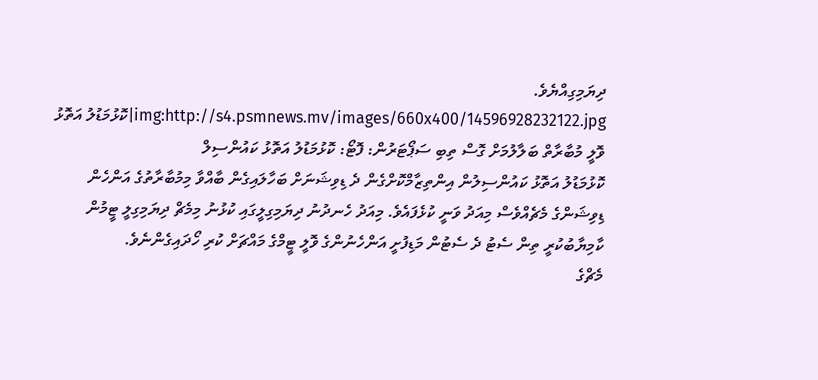ދިޔަމިގިއްޔެވެ.
img:http://s4.psmnews.mv/images/660x400/14596928232122.jpg|ކޮޅުމަޑުލު އަތޮޅު ވޮލީ މުބާރާތް ބަލާލުމަށް ގޮސް ތިބި ސަޕޯޓަރުން: ފޮޓޯ: ކޮޅުމަޑުލު އަތޮޅު ކައުންސިލް
ކޮޅުމަޑުލު އަތޮޅު ކައުންސިލުން އިންތިޒާމްކޮށްގެން ދެ ޑިވިޝަނަށް ބަހާލައިގެން ބާއްވާ މިމުބާރާތުގެ އަންހެން ޑިވިޝަންގެ މެޗެއްވެސް މިއަދު ވަނީ ކުޅެފައެވެ. މިއަދު ހެނދުނު ދިޔަމިގިލީގައި ކުޅުނު މިމެޗް ދިޔަމިގިލީ ޓީމުން ކާމިޔާބުކުރީ ތިން ސެޓު ދެ ސެޓުން މަޑިފުށީ އަންހެނުންގެ ވޮލީ ޓީމްގެ މައްޗަށް ކުރި ހޯދައިގެންނެވެ.
މެޗްގެ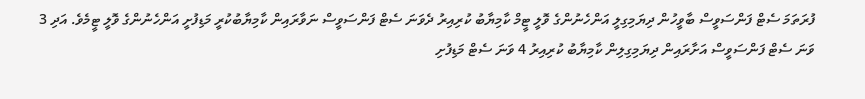ފުރަތަމަ ސެޓް ފަންސަވީސް ބާވީހުން ދިޔަމިގިލީ އަންހެނުންގެ ވޮލީ ޓީމް ކާމިޔާބު ކުރިއިރު ދެވަނަ ސެޓް ފަންސަވީސް ނަވާރައިން ކާމިޔާބުކުރީ މަޑިފުށީ އަންހެނުންގެ ވޮލީ ޓީމެވެ. އަދި 3 ވަނަ ސެޓް ފަންސަވީސް އަށާރައިން ދިޔަމިގިލިން ކާމިޔާބު ކުރިއިރު 4 ވަނަ ސެޓް މަޑިފުށި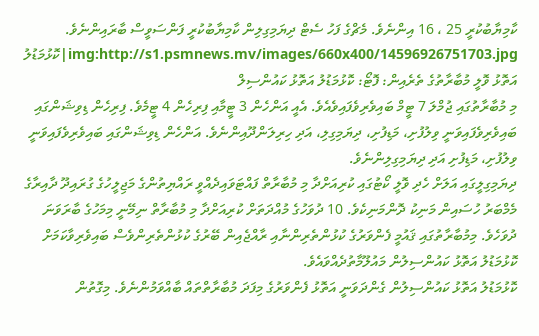ކާމިޔާބުކުރީ 25 ، 16 އިންނެވެ. މެޗްގެ ފަހު ސެޓް ދިޔަމިގިލިން ކާމިޔާބުކުރީ ފަންސަވީސް ބާރައިންނެވެ.
img:http://s1.psmnews.mv/images/660x400/14596926751703.jpg|ކޮޅުމަޑުލު އަތޮޅު ވޮލީ މުބާރާތުގެ ތެރެއިން: ފޮޓޯ: ކޮޅުމަޑުލު އަތޮޅު ކައުންސިލް
މި މުބާރާތުގައި ޖުމްލަ 7 ޓީމް ބައިވެރިވެފައިވެއެވެ. އެއީ އަންހެން 3 ޓީމާއި ފިރިހެން 4 ޓީމެވެ. ފިރިހެން ޑިވިޝަންގައި ބައިވެރިވެފައިވަނީ ވިލުފުށި، މަޑިފުށި، ދިޔަމިގިލި، އަދި ހިރިލަންދޫއިންނެވެ. އަންހެން ޑިވިޝަންގައި ބައިވެރިވެފައިވަނީ ވިލުފުށި، މަޑިފުށި އަދި ދިޔަމިގިލިންނެވެ.
ދިޔަމިގިލީގައި އަލަށް ހެދި ވޮލީ ކޯޓުގައި ކުރިއަށްދާ މި މުބާރާތް ފައްޓަވައިދެއްވީ ރައްޔިތުންގެ މަޖިލީހުގެ ގުރައިދޫ ދާއިރާގެ މެމްބަރު ހުސައިން މަނިކު ދޮންމަނިކެވެ. 10 ދުވަހުގެ މުއްދަތަށް ކުރިއަށްދާ މި މުބާރާތް ނިމޭނީ މިމަހުގެ ބާރަވަނަ ދުވަހެވެ. މިމުބާރާތުގައި ޤައުމީ ފެންވަރުގެ ކުޅުންތެރިންނާއި ރާއްޖެއިން ބޭރުގެ ކުޅުންތެރިންވެސް ބައިވެރިވާކަމަށް ކޮޅުމަޑުލު އަތޮޅު ކައުންސިލުން މައުލޫމާތުދެއްވައެވެ.
ކޮޅުމަޑުލު އަތޮޅު ކައުންސިލުން ގެންދަވަނީ އަތޮޅު ފެންވަރުގެ މިފަދަ މުބާރާތްތައް ބާއްވަމުންނެވެ. މިގޮތުން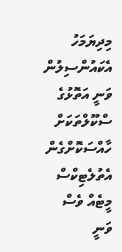މިދިޔަމަހު އެކައުންސިލުން ވަނީ އަތޮޅުގެ ސްކޫލްތަކަށް ހާއްސަކޮށްގެން އެތުލެޓިކްސް މީޓެއް ވެސް ވަނީ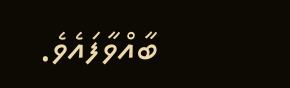ބާއްވާފައެވެ.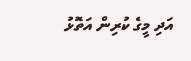އަދި މީގެ ކުރިން އަތޮޅު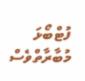ފުޓްބޯޅަ މުބާރާތްވެސް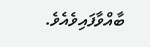ބާއްވާފައިވެއެވެ.